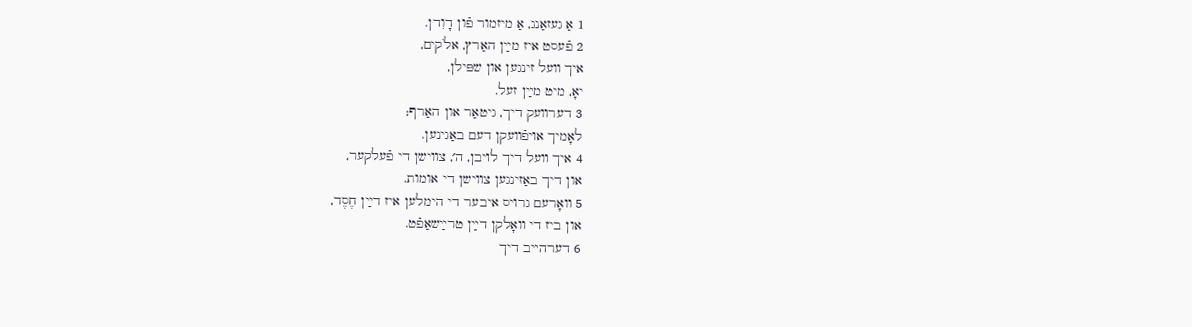1 אַ געזאַנג, אַ מיזמור פֿון דָוִדן.
2 פֿעסט איז מײַן האַרץ, אלֹקים,
איך װעל זינגען און שפּילן,
יאָ, מיט מײַן זעל.
3 דערװעק דיך, גיטאַר און האַרף;
לאָמיך אױפֿװעקן דעם באַגינען.
4 איך װעל דיך לױבן, ה׳, צװישן די פֿעלקער,
און דיך באַזינגען צװישן די אומות.
5 װאָרעם גרױס איבער די הימלען איז דײַן חֶסֶד,
און ביז די װאָלקן דײַן טרײַשאַפֿט.
6 דערהײב דיך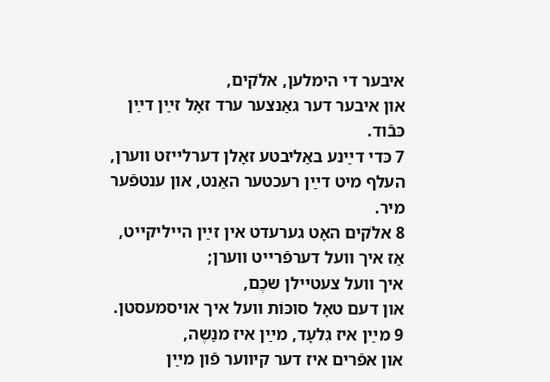איבער די הימלען, אלֹקים,
און איבער דער גאַנצער ערד זאָל זײַן דײַן כּבֿוד.
7 כּדי דײַנע באַליבטע זאָלן דערלײזט װערן,
העלף מיט דײַן רעכטער האַנט, און ענטפֿער מיר.
8 אלֹקים האָט גערעדט אין זײַן הײליקײט,
אַז איך װעל דערפֿרײט װערן;
איך װעל צעטײלן שכֶם,
און דעם טאָל סוכּוֹת װעל איך אױסמעסטן.
9 מײַן איז גִלעָד, מײַן איז מנַשֶה,
און אפֿרים איז דער קיװער פֿון מײַן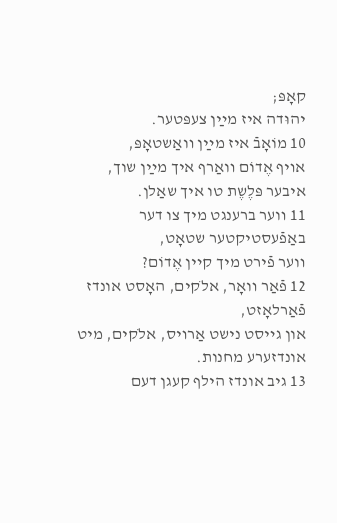קאָפּ;
יהוּדה איז מײַן צעפּטער.
10 מוֹאָבֿ איז מײַן װאַשטאָפּ,
אױף אֶדוֹם װאַרף איך מײַן שוך,
איבער פּלֶשֶת טו איך שאַלן.
11 װער ברענגט מיך צו דער באַפֿעסטיקטער שטאָט,
װער פֿירט מיך קײן אֶדוֹם?
12 פֿאַר װאָר, אלֹקים, האָסט אונדז פֿאַרלאָזט,
און גײסט נישט אַרױס, אלֹקים, מיט אונדזערע מחנות.
13 גיב אונדז הילף קעגן דעם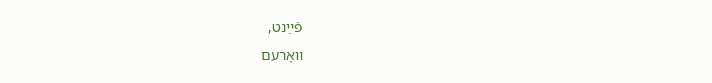פֿײַנט,
װאָרעם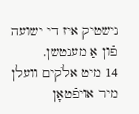נישטיק איז די ישועה פֿון אַ מענטשן.
14 מיט אלֹקים װעלן מיר אױפֿטאָן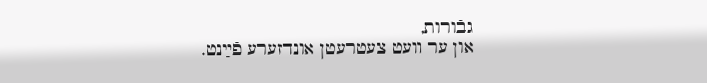גבֿורות,
און ער װעט צעטרעטן אונדזערע פֿײַנט.